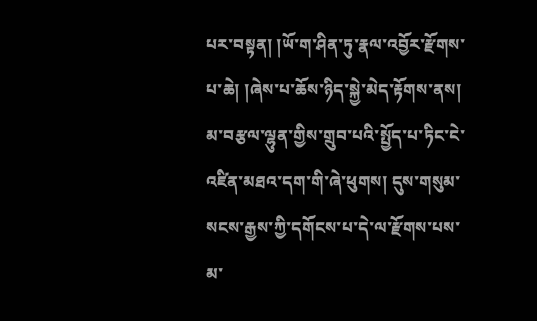པར་བསྟན། །ཡོ་ག་ཤིན་ཏུ་རྣལ་འབྱོར་རྫོགས་པ་ཆེ། །ཞེས་པ་ཆོས་ཉིད་སྐྱེ་མེད་རྟོགས་ནས། མ་བརྩལ་ལྷུན་གྱིས་གྲུབ་པའི་སྤྱོད་པ་ཏིང་ངེ་འཛིན་མཐའ་དག་གི་ཞེ་ཕུགས། དུས་གསུམ་སངས་རྒྱས་ཀྱི་དགོངས་པ་དེ་ལ་རྫོགས་པས་མ་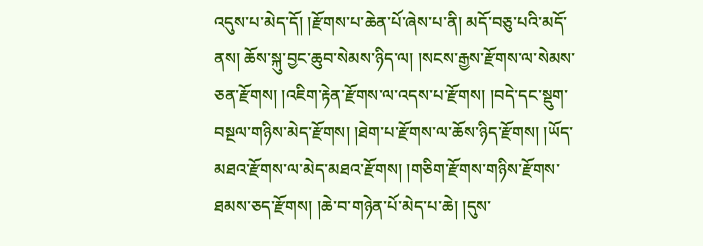འདུས་པ་མེད་དོ། །རྫོགས་པ་ཆེན་པོ་ཞེས་པ་ནི། མདོ་བཅུ་པའི་མདོ་ནས། ཆོས་སྐུ་བྱང་ཆུབ་སེམས་ཉིད་ལ། །སངས་རྒྱས་རྫོགས་ལ་སེམས་ཅན་རྫོགས། །འཇིག་རྟེན་རྫོགས་ལ་འདས་པ་རྫོགས། །བདེ་དང་སྡུག་བསྔལ་གཉིས་མེད་རྫོགས། །ཐེག་པ་རྫོགས་ལ་ཆོས་ཉིད་རྫོགས། །ཡོད་མཐའ་རྫོགས་ལ་མེད་མཐའ་རྫོགས། །གཅིག་རྫོགས་གཉིས་རྫོགས་ཐམས་ཅད་རྫོགས། །ཆེ་བ་གཉེན་པོ་མེད་པ་ཆེ། །དུས་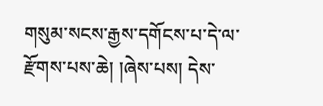གསུམ་སངས་རྒྱས་དགོངས་པ་དེ་ལ་རྫོགས་པས་ཆེ། །ཞེས་པས། དེས་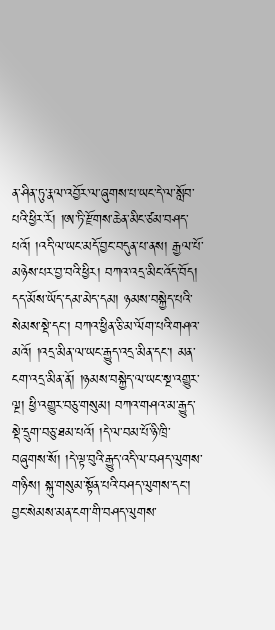ན་ཤིན་ཏུ་རྣལ་འབྱོར་ལ་ཞུགས་པ་ཡང་དེ་ལ་སློབ་པའི་ཕྱིར་རོ། །ཨ་ཏི་རྫོགས་ཆེན་མིང་ཙམ་བཤད་པའོ། །འདི་ལ་ཡང་མདོ་བྱང་བདུན་པ་ནས། རྒྱལ་པོ་མཉེས་པར་བྱ་བའི་ཕྱིར། བཀའ་འདྲ་མིང་འོད་བོད། དད་མོས་ཡོད་དམ་མེད་དམ། ཉམས་བསྐྱེད་པའི་སེམས་སྡེ་དང་། བཀའ་ཕྱིན་ཅི་མ་ལོག་པའི་གཤའ་མའོ། །འདྲ་མིན་ལ་ཡང་རྒྱུད་འདྲ་མིན་དང་། མན་ངག་འདྲ་མིན་ནོ། །ཉམས་བསྐྱེད་ལ་ཡང་སྔ་འགྱུར་ལྔ། ཕྱི་འགྱུར་བཅུ་གསུམ། བཀའ་གཤའ་མ་རྒྱུད་སྡེ་དྲུག་བཅུ་ཐམ་པའོ། །དེ་ལ་བམ་པོ་ཉི་ཁྲི་བཞུགས་སོ། །དེ་ལྟ་བུའི་རྒྱུད་འདི་ལ་བཤད་ལུགས་གཉིས། སྐུ་གསུམ་སྟོན་པའི་བཤད་ལུགས་དང་། བྱང་སེམས་མན་ངག་གི་བཤད་ལུགས་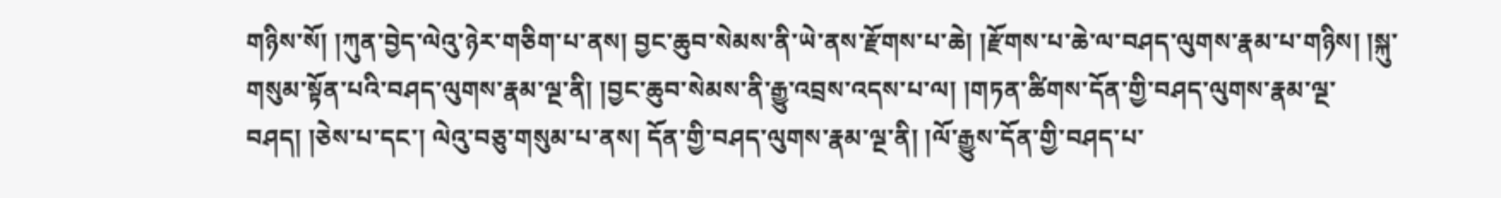གཉིས་སོ། །ཀུན་བྱེད་ལེའུ་ཉེར་གཅིག་པ་ནས། བྱང་ཆུབ་སེམས་ནི་ཡེ་ནས་རྫོགས་པ་ཆེ། །རྫོགས་པ་ཆེ་ལ་བཤད་ལུགས་རྣམ་པ་གཉིས། །སྐུ་གསུམ་སྟོན་པའི་བཤད་ལུགས་རྣམ་ལྔ་ནི། །བྱང་ཆུབ་སེམས་ནི་རྒྱུ་འབྲས་འདས་པ་ལ། །གཏན་ཚིགས་དོན་གྱི་བཤད་ལུགས་རྣམ་ལྔ་བཤད། །ཅེས་པ་དང་། ལེའུ་བཅུ་གསུམ་པ་ནས། དོན་གྱི་བཤད་ལུགས་རྣམ་ལྔ་ནི། །ལོ་རྒྱུས་དོན་གྱི་བཤད་པ་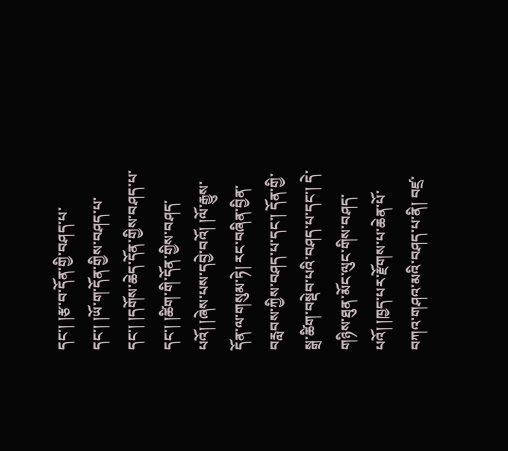དང་། །རྩ་བ་དོན་གྱི་བཤད་པ་དང་། །ཡོ་ག་དོན་གྱིས་བཤད་པ་དང་། །དགོས་ཆེད་དོན་གྱིས་བཤད་པ་དང་། །ཚིག་གི་དོན་གྱིས་བཤད་པའོ། །ཞེས་པས་དབྱེ་བའོ། །ལོ་རྒྱུས་དོན་ལ་གསུམ་ཏེ། རང་བཞིན་བྱིན་བརླབས་ཀྱིས་བཤད་པ་དང་། དོན་གྱི་སྒྲ་ཚིག་བསྡེབ་པའི་བཤད་པ་དང་། དེ་གཉིས་ཐུན་མོང་ལུང་གིས་བཤད་པའོ། །ཁྱད་པར་རྫོགས་པ་ཆེན་པོ་བཀའ་གཤའ་མའི་བཤད་པ་ནི། བཛྲ་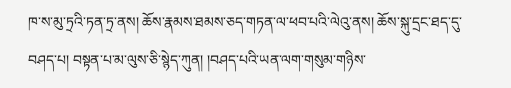ཁ་ས་མུ་ཏྲའི་ཏན་ཏྲ་ནས། ཆོས་རྣམས་ཐམས་ཅད་གཏན་ལ་ཕབ་པའི་ལེའུ་ནས། ཆོས་སྐུ་དྲང་ཐད་དུ་བཤད་པ། བསྟན་པ་མ་ལུས་ཅི་སྙེད་ཀུན། །བཤད་པའི་ཡན་ལག་གསུམ་གཉིས་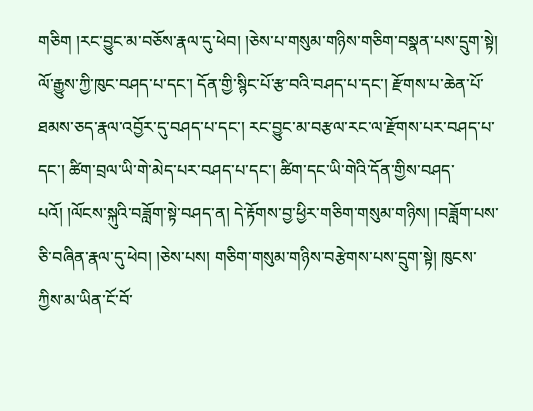གཅིག །རང་བྱུང་མ་བཅོས་རྣལ་དུ་ཕེབ། །ཅེས་པ་གསུམ་གཉིས་གཅིག་བསྣན་པས་དྲུག་སྟེ། ལོ་རྒྱུས་ཀྱི་ཁུང་བཤད་པ་དང་། དོན་གྱི་སྙིང་པོ་རྩ་བའི་བཤད་པ་དང་། རྫོགས་པ་ཆེན་པོ་ཐམས་ཅད་རྣལ་འབྱོར་དུ་བཤད་པ་དང་། རང་བྱུང་མ་བརྩལ་རང་ལ་རྫོགས་པར་བཤད་པ་དང་། ཚིག་བྲལ་ཡི་གེ་མེད་པར་བཤད་པ་དང་། ཚིག་དང་ཡི་གེའི་དོན་གྱིས་བཤད་པའོ། །ལོངས་སྐུའི་བཟློག་སྟེ་བཤད་ན། དེ་རྟོགས་བྱ་ཕྱིར་གཅིག་གསུམ་གཉིས། །བཟློག་པས་ཅི་བཞིན་རྣལ་དུ་ཕེབ། །ཅེས་པས། གཅིག་གསུམ་གཉིས་བརྩེགས་པས་དྲུག་སྟེ། ཁུངས་ཀྱིས་མ་ཡིན་ངོ་བོ་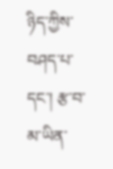ཉིད་ཀྱིས་བཤད་པ་དང་། རྩ་བ་མ་ཡིན་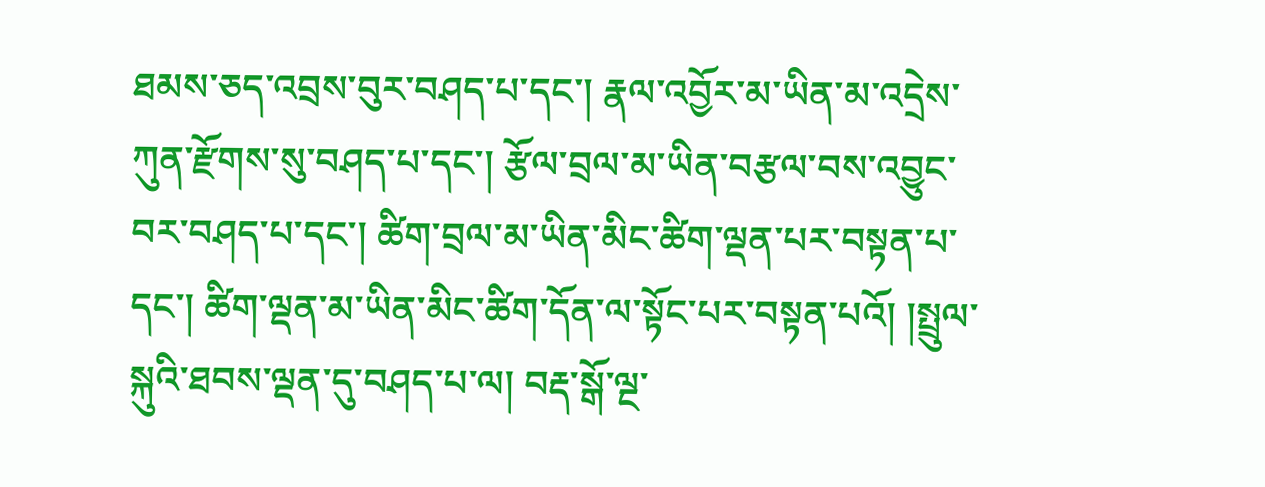ཐམས་ཅད་འབྲས་བུར་བཤད་པ་དང་། རྣལ་འབྱོར་མ་ཡིན་མ་འདྲེས་ཀུན་རྫོགས་སུ་བཤད་པ་དང་། རྩོལ་བྲལ་མ་ཡིན་བརྩལ་བས་འབྱུང་བར་བཤད་པ་དང་། ཚིག་བྲལ་མ་ཡིན་མིང་ཚིག་ལྡན་པར་བསྟན་པ་དང་། ཚིག་ལྡན་མ་ཡིན་མིང་ཚིག་དོན་ལ་སྟོང་པར་བསྟན་པའོ། །སྤྲུལ་སྐུའི་ཐབས་ལྡན་དུ་བཤད་པ་ལ། བརྡ་སྒོ་ལྔ་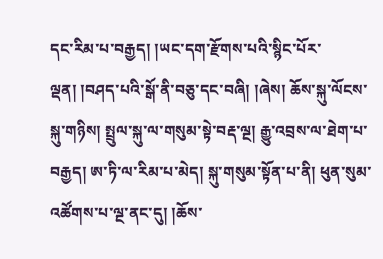དང་རིམ་པ་བརྒྱད། །ཡང་དག་རྫོགས་པའི་སྙིང་པོར་ལྡན། །བཤད་པའི་སྒོ་ནི་བཅུ་དང་བཞི། །ཞེས། ཆོས་སྐུ་ལོངས་སྐུ་གཉིས། སྤྲུལ་སྐུ་ལ་གསུམ་སྟེ་བརྡ་ལྔ། རྒྱུ་འབྲས་ལ་ཐེག་པ་བརྒྱད། ཨ་ཏི་ལ་རིམ་པ་མེད། སྐུ་གསུམ་སྟོན་པ་ནི། ཕུན་སུམ་འཚོགས་པ་ལྔ་ནང་དུ། །ཆོས་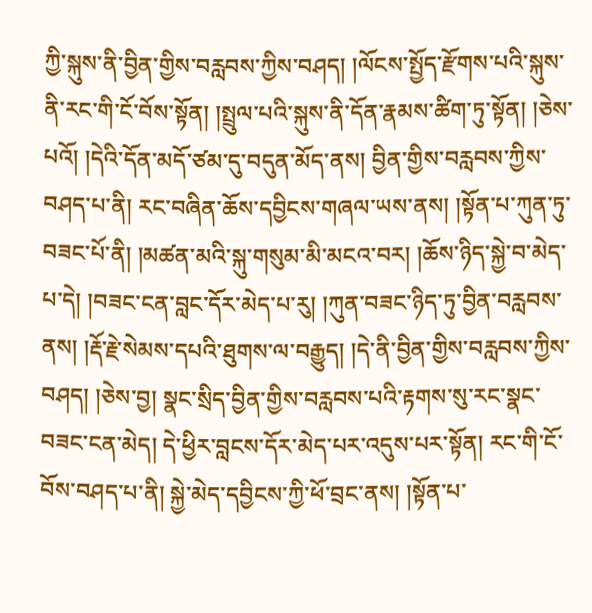ཀྱི་སྐུས་ནི་བྱིན་གྱིས་བརླབས་ཀྱིས་བཤད། །ལོངས་སྤྱོད་རྫོགས་པའི་སྐུས་ནི་རང་གི་ངོ་བོས་སྟོན། །སྤྲུལ་པའི་སྐུས་ནི་དོན་རྣམས་ཚིག་ཏུ་སྟོན། །ཅེས་པའོ། །དེའི་དོན་མདོ་ཙམ་དུ་བདུན་མོད་ནས། བྱིན་གྱིས་བརླབས་ཀྱིས་བཤད་པ་ནི། རང་བཞིན་ཆོས་དབྱིངས་གཞལ་ཡས་ནས། །སྟོན་པ་ཀུན་ཏུ་བཟང་པོ་ནི། །མཚན་མའི་སྐུ་གསུམ་མི་མངའ་བར། །ཆོས་ཉིད་སྐྱེ་བ་མེད་པ་དེ། །བཟང་ངན་བླང་དོར་མེད་པ་རུ། །ཀུན་བཟང་ཉིད་ཏུ་བྱིན་བརླབས་ནས། །རྡོ་རྗེ་སེམས་དཔའི་ཐུགས་ལ་བརྒྱུད། །དེ་ནི་བྱིན་གྱིས་བརླབས་ཀྱིས་བཤད། །ཅེས་བྱ། སྣང་སྲིད་བྱིན་གྱིས་བརླབས་པའི་རྟགས་སུ་རང་སྣང་བཟང་ངན་མེད། དེ་ཕྱིར་བླངས་དོར་མེད་པར་འདུས་པར་སྟོན། རང་གི་ངོ་བོས་བཤད་པ་ནི། སྐྱེ་མེད་དབྱིངས་ཀྱི་ཕོ་བྲང་ནས། །སྟོན་པ་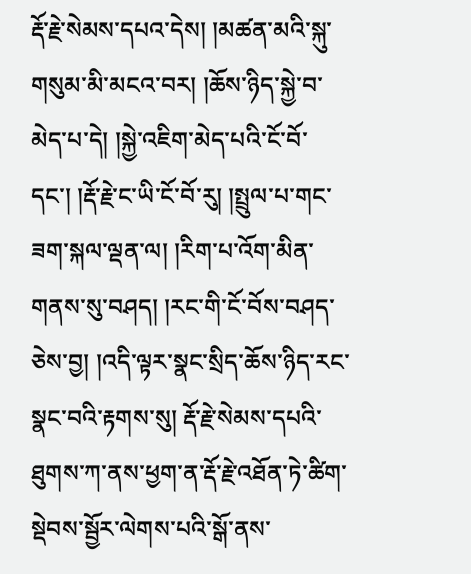རྡོ་རྗེ་སེམས་དཔའ་དེས། །མཚན་མའི་སྐུ་གསུམ་མི་མངའ་བར། །ཆོས་ཉིད་སྐྱེ་བ་མེད་པ་དེ། །སྐྱེ་འཇིག་མེད་པའི་ངོ་བོ་དང་། །རྡོ་རྗེ་ང་ཡི་ངོ་བོ་རུ། །སྤྲུལ་པ་གང་ཟག་སྐལ་ལྡན་ལ། །རིག་པ་འོག་མིན་གནས་སུ་བཤད། །རང་གི་ངོ་བོས་བཤད་ཅེས་བྱ། །འདི་ལྟར་སྣང་སྲིད་ཆོས་ཉིད་རང་སྣང་བའི་རྟགས་སུ། རྡོ་རྗེ་སེམས་དཔའི་ཐུགས་ཀ་ནས་ཕྱག་ན་རྡོ་རྗེ་འཐོན་ཏེ་ཚིག་སྡེབས་སྦྱོར་ལེགས་པའི་སྒོ་ནས་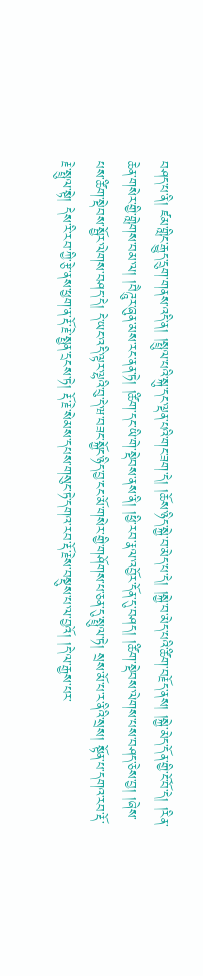བཤད་པ་ནི། ཛམ་གླིང་རྒྱུད་དྲུག་གནས་འདི་ན། །སྤྲུལ་པའི་སྐུ་དང་ལྡན་པའི་གང་ཟག་དེ། །ཆོས་ཉིད་སྐྱེ་བ་མེད་པ་དེ། །སྐྱེ་བ་མེད་པའི་ཚིག་བརྗོད་ནས། །སྐྱེ་མེད་དོན་གྱི་ངོ་བོ་དེ། །རིན་ཆེན་གསེར་གྱི་གླེགས་བམ་ལ། །བཻཌཱུར་ཞུན་མས་རང་ནན་ཏེ། །ཚིག་དང་ཡི་གེ་སྡེབས་ནས་ནི། །ཕྱི་རབ་རྣལ་འབྱོར་དོན་དུ་བཤད། །ཚིག་སྡེབས་ལེགས་པས་བཤད་ཅེས་བྱ། །ཞེས་པས་ཚིག་སྡེབས་སྦྱོར་ལེགས་བཤད་དེ། དེ་ཡང་འདི་ལྟར་ལྷའི་བུ་དེ་ཝ་བཟང་སྐྱོང་ཉིད་བྱ་ངང་མོ་གསེར་གྱི་གཤོགས་པ་ཅན་དུ་སྤྲུལ་ཏེ། སྲས་མོ་པ་ར་ནིའི་སྲས། སྟོན་པ་དགའ་རབ་རྡོ་རྗེ་སྤྲུལ་སྟེ། དེས་རི་རབ་ཀྱི་རྩེ་ནས་ཕྱག་ན་རྡོ་རྗེ་སྤྱན་དྲངས་ཏེ། རྡོ་རྗེ་སེམས་དཔས་གསུང་ཏེ་དགའ་རབ་རྡོ་རྗེས་བསྡུས་པ་ལ་བྱའོ། །དེ་ལ་རྒྱས་པར་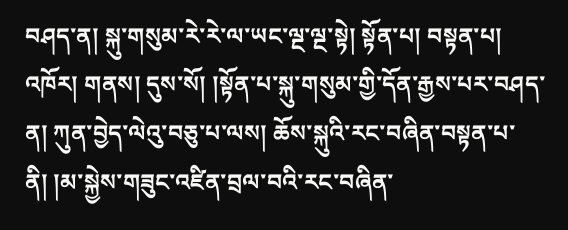བཤད་ན། སྐུ་གསུམ་རེ་རེ་ལ་ཡང་ལྔ་ལྔ་སྟེ། སྟོན་པ། བསྟན་པ། འཁོར། གནས། དུས་སོ། །སྟོན་པ་སྐུ་གསུམ་གྱི་དོན་རྒྱས་པར་བཤད་ན། ཀུན་བྱེད་ལེའུ་བཅུ་པ་ལས། ཆོས་སྐུའི་རང་བཞིན་བསྟན་པ་ནི། །མ་སྐྱེས་གཟུང་འཛིན་བྲལ་བའི་རང་བཞིན་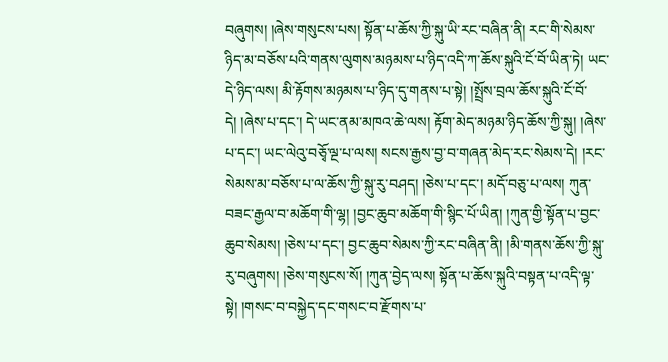བཞུགས། །ཞེས་གསུངས་པས། སྟོན་པ་ཆོས་ཀྱི་སྐུ་ཡི་རང་བཞིན་ནི། རང་གི་སེམས་ཉིད་མ་བཅོས་པའི་གནས་ལུགས་མཉམས་པ་ཉིད་འདི་ཀ་ཆོས་སྐུའི་ངོ་བོ་ཡིན་ཏེ། ཡང་དེ་ཉིད་ལས། མི་རྟོགས་མཉམས་པ་ཉིད་དུ་གནས་པ་སྟེ། །སྤྲོས་བྲལ་ཆོས་སྐུའི་ངོ་བོ་དེ། །ཞེས་པ་དང་། དེ་ཡང་ནམ་མཁའ་ཆེ་ལས། རྟོག་མེད་མཉམ་ཉིད་ཆོས་ཀྱི་སྐུ། །ཞེས་པ་དང་། ཡང་ལེའུ་བཅྭོ་ལྔ་པ་ལས། སངས་རྒྱས་བྱ་བ་གཞན་མེད་རང་སེམས་དེ། །རང་སེམས་མ་བཅོས་པ་ལ་ཆོས་ཀྱི་སྐུ་རུ་བཤད། །ཅེས་པ་དང་། མདོ་བཅུ་པ་ལས། ཀུན་བཟང་རྒྱལ་བ་མཆོག་གི་ལྷ། །བྱང་ཆུབ་མཆོག་གི་སྙིང་པོ་ཡིན། །ཀུན་གྱི་སྟོན་པ་བྱང་ཆུབ་སེམས། །ཅེས་པ་དང་། བྱང་ཆུབ་སེམས་ཀྱི་རང་བཞིན་ནི། །མི་གནས་ཆོས་ཀྱི་སྐུ་རུ་བཞུགས། །ཅེས་གསུངས་སོ། །ཀུན་བྱེད་ལས། སྟོན་པ་ཆོས་སྐུའི་བསྟན་པ་འདི་ལྟ་སྟེ། །གསང་བ་བསྐྱེད་དང་གསང་བ་རྫོགས་པ་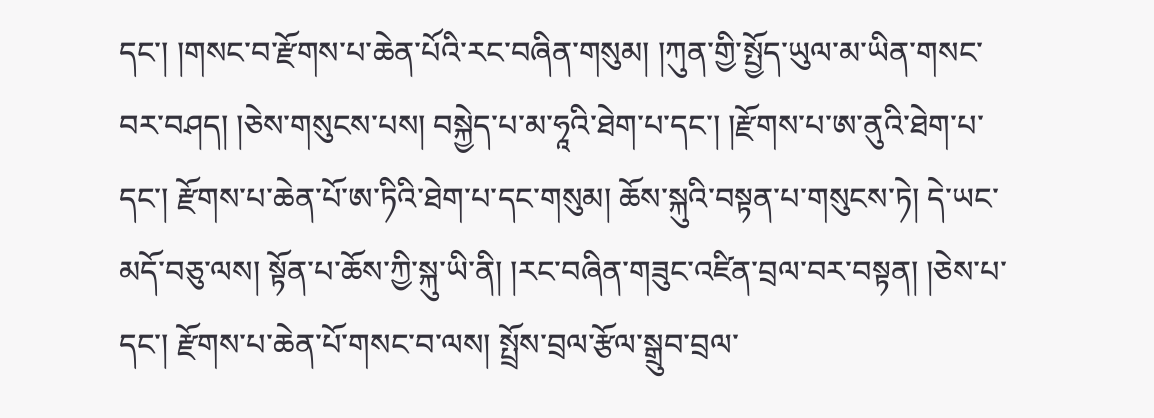དང་། །གསང་བ་རྫོགས་པ་ཆེན་པོའི་རང་བཞིན་གསུམ། །ཀུན་གྱི་སྤྱོད་ཡུལ་མ་ཡིན་གསང་བར་བཤད། །ཅེས་གསུངས་པས། བསྐྱེད་པ་མ་ཧཱའི་ཐེག་པ་དང་། །རྫོགས་པ་ཨ་ནུའི་ཐེག་པ་དང་། རྫོགས་པ་ཆེན་པོ་ཨ་ཏིའི་ཐེག་པ་དང་གསུམ། ཆོས་སྐུའི་བསྟན་པ་གསུངས་ཏེ། དེ་ཡང་མདོ་བཅུ་ལས། སྟོན་པ་ཆོས་ཀྱི་སྐུ་ཡི་ནི། །རང་བཞིན་གཟུང་འཛིན་བྲལ་བར་བསྟན། །ཅེས་པ་དང་། རྫོགས་པ་ཆེན་པོ་གསང་བ་ལས། སྤྲོས་བྲལ་རྩོལ་སྒྲུབ་བྲལ་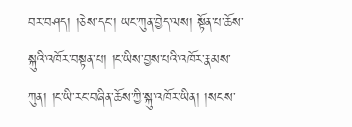བར་བཤད། །ཅེས་དང་། ཡང་ཀུན་བྱེད་ལས། སྟོན་པ་ཆོས་སྐུའི་འཁོར་བསྟན་པ། །ང་ཡིས་བྱས་པའི་འཁོར་རྣམས་ཀུན། །ང་ཡི་རང་བཞིན་ཆོས་ཀྱི་སྐུ་འཁོར་ཡིན། །སངས་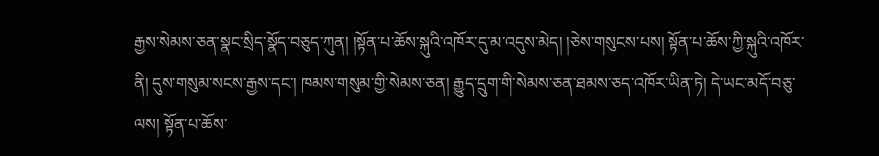རྒྱས་སེམས་ཅན་སྣང་སྲིད་སྣོད་བཅུད་ཀུན། །སྟོན་པ་ཆོས་སྐུའི་འཁོར་དུ་མ་འདུས་མེད། །ཅེས་གསུངས་པས། སྟོན་པ་ཆོས་ཀྱི་སྐུའི་འཁོར་ནི། དུས་གསུམ་སངས་རྒྱས་དང་། ཁམས་གསུམ་གྱི་སེམས་ཅན། རྒྱུད་དྲུག་གི་སེམས་ཅན་ཐམས་ཅད་འཁོར་ཡིན་ཏེ། དེ་ཡང་མདོ་བཅུ་ལས། སྟོན་པ་ཆོས་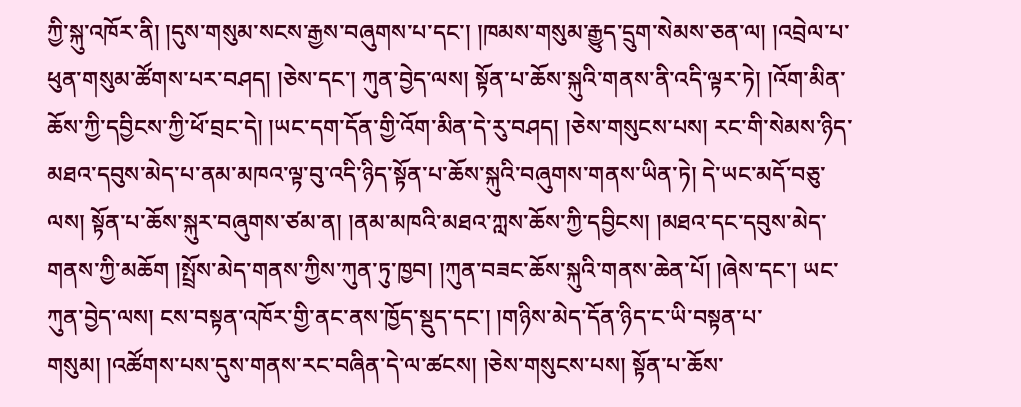ཀྱི་སྐུ་འཁོར་ནི། །དུས་གསུམ་སངས་རྒྱས་བཞུགས་པ་དང་། །ཁམས་གསུམ་རྒྱུད་དྲུག་སེམས་ཅན་ལ། །འབྲེལ་པ་ཕུན་གསུམ་ཚོགས་པར་བཤད། །ཅེས་དང་། ཀུན་བྱེད་ལས། སྟོན་པ་ཆོས་སྐུའི་གནས་ནི་འདི་ལྟར་ཏེ། །འོག་མིན་ཆོས་ཀྱི་དབྱིངས་ཀྱི་ཕོ་བྲང་དེ། །ཡང་དག་དོན་གྱི་འོག་མིན་དེ་རུ་བཤད། །ཅེས་གསུངས་པས། རང་གི་སེམས་ཉིད་མཐའ་དབུས་མེད་པ་ནམ་མཁའ་ལྟ་བུ་འདི་ཉིད་སྟོན་པ་ཆོས་སྐུའི་བཞུགས་གནས་ཡིན་ཏེ། དེ་ཡང་མདོ་བཅུ་ལས། སྟོན་པ་ཆོས་སྐུར་བཞུགས་ཙམ་ན། །ནམ་མཁའི་མཐའ་ཀླས་ཆོས་ཀྱི་དབྱིངས། །མཐའ་དང་དབུས་མེད་གནས་ཀྱི་མཆོག །སྤྲོས་མེད་གནས་ཀྱིས་ཀུན་ཏུ་ཁྱབ། །ཀུན་བཟང་ཆོས་སྐུའི་གནས་ཆེན་པོ། །ཞེས་དང་། ཡང་ཀུན་བྱེད་ལས། ངས་བསྟན་འཁོར་གྱི་ནང་ནས་ཁྱོད་སྡུད་དང་། །གཉིས་མེད་དོན་ཉིད་ང་ཡི་བསྟན་པ་གསུམ། །འཚོགས་པས་དུས་གནས་རང་བཞིན་དེ་ལ་ཚངས། །ཅེས་གསུངས་པས། སྟོན་པ་ཆོས་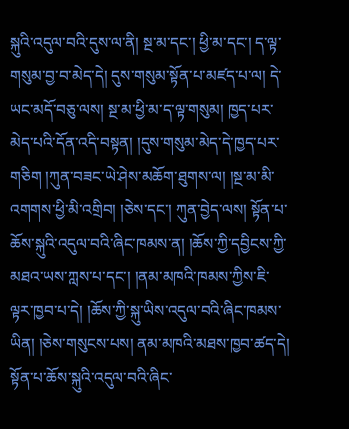སྐུའི་འདུལ་བའི་དུས་ལ་ནི། སྔ་མ་དང་། ཕྱི་མ་དང་། ད་ལྟ་གསུམ་བྱ་བ་མེད་དེ། དུས་གསུམ་སྟོན་པ་མཛད་པ་ལ། དེ་ཡང་མདོ་བཅུ་ལས། སྔ་མ་ཕྱི་མ་ད་ལྟ་གསུམ། ཁྱད་པར་མེད་པའི་དོན་འདི་བསྟན། །དུས་གསུམ་མེད་དེ་ཁྱད་པར་གཅིག །ཀུན་བཟང་ཡེ་ཤེས་མཆོག་ཐུགས་ལ། །སྔ་མ་མི་འགགས་ཕྱི་མི་འགྲིབ། །ཅེས་དང་། ཀུན་བྱེད་ལས། སྟོན་པ་ཆོས་སྐུའི་འདུལ་བའི་ཞིང་ཁམས་ན། །ཆོས་ཀྱི་དབྱིངས་ཀྱི་མཐའ་ཡས་ཀླས་པ་དང་། །ནམ་མཁའི་ཁམས་ཀྱིས་ཇི་ལྟར་ཁྱབ་པ་དེ། །ཆོས་ཀྱི་སྐུ་ཡིས་འདུལ་བའི་ཞིང་ཁམས་ཡིན། །ཅེས་གསུངས་པས། ནམ་མཁའི་མཐས་ཁྱབ་ཚད་དེ། སྟོན་པ་ཆོས་སྐུའི་འདུལ་བའི་ཞིང་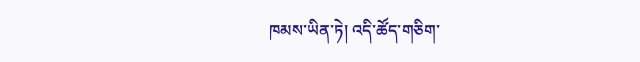ཁམས་ཡིན་ཏེ། འདི་ཚོད་གཅིག་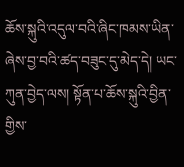ཆོས་སྐུའི་འདུལ་བའི་ཞིང་ཁམས་ཡིན་ཞེས་བྱ་བའི་ཚད་བཟུང་དུ་མེད་དེ། ཡང་ཀུན་བྱེད་ལས། སྟོན་པ་ཆོས་སྐུའི་བྱིན་གྱིས་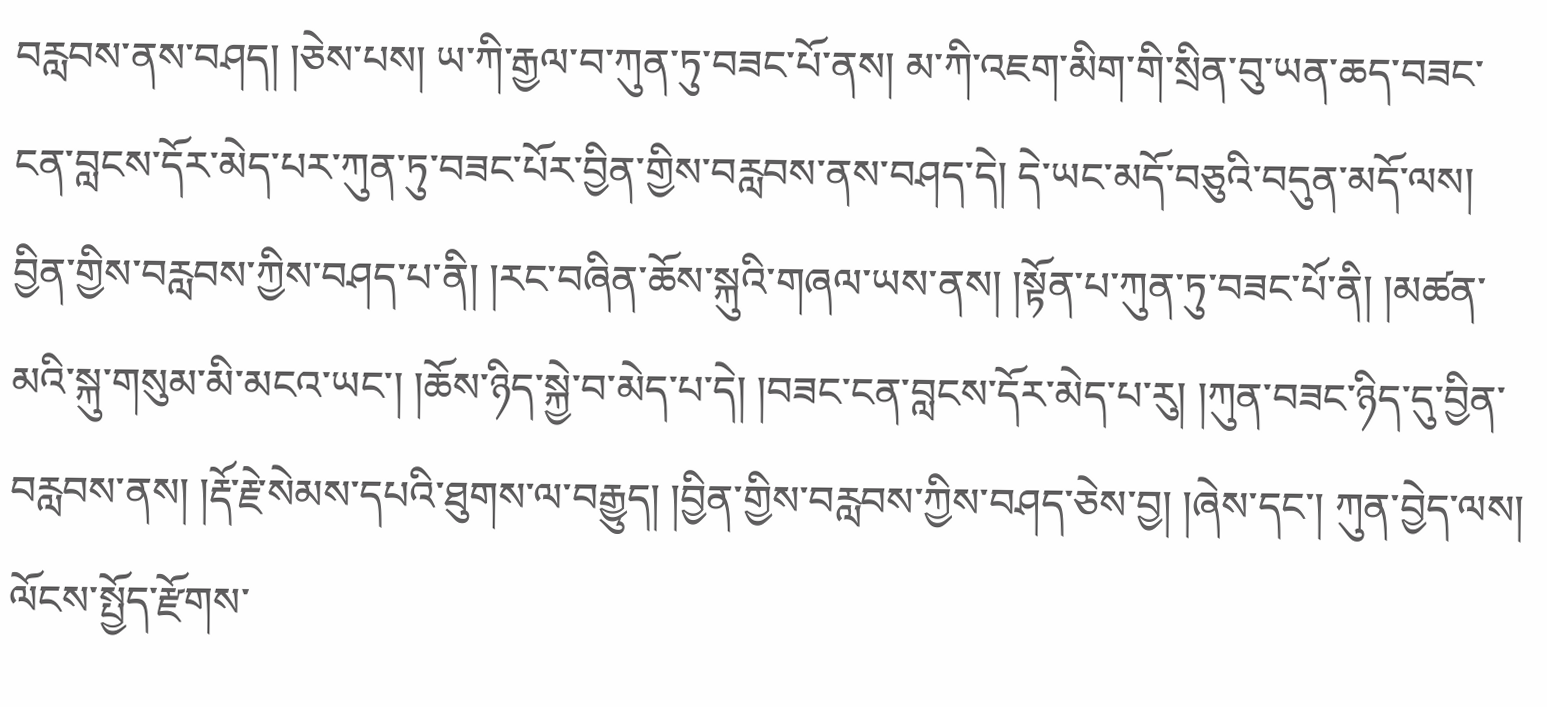བརླབས་ནས་བཤད། །ཅེས་པས། ཡ་ཀི་རྒྱལ་བ་ཀུན་ཏུ་བཟང་པོ་ནས། མ་ཀི་འཇག་མིག་གི་སྲིན་བུ་ཡན་ཆད་བཟང་ངན་བླངས་དོར་མེད་པར་ཀུན་ཏུ་བཟང་པོར་བྱིན་གྱིས་བརླབས་ནས་བཤད་དེ། དེ་ཡང་མདོ་བཅུའི་བདུན་མདོ་ལས། བྱིན་གྱིས་བརླབས་ཀྱིས་བཤད་པ་ནི། །རང་བཞིན་ཆོས་སྐུའི་གཞལ་ཡས་ནས། །སྟོན་པ་ཀུན་ཏུ་བཟང་པོ་ནི། །མཚན་མའི་སྐུ་གསུམ་མི་མངའ་ཡང་། །ཆོས་ཉིད་སྐྱེ་བ་མེད་པ་དེ། །བཟང་ངན་བླངས་དོར་མེད་པ་རུ། །ཀུན་བཟང་ཉིད་དུ་བྱིན་བརླབས་ནས། །རྡོ་རྗེ་སེམས་དཔའི་ཐུགས་ལ་བརྒྱུད། །བྱིན་གྱིས་བརླབས་ཀྱིས་བཤད་ཅེས་བྱ། །ཞེས་དང་། ཀུན་བྱེད་ལས། ལོངས་སྤྱོད་རྫོགས་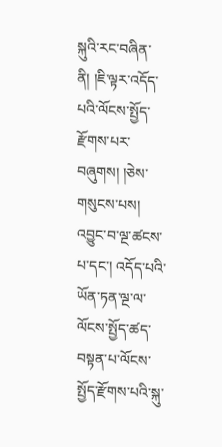སྐུའི་རང་བཞིན་ནི། །ཇི་ལྟར་འདོད་པའི་ལོངས་སྤྱོད་རྫོགས་པར་བཞུགས། །ཅེས་གསུངས་པས། འབྱུང་བ་ལྔ་ཚངས་པ་དང་། འདོད་པའི་ཡོན་ཏན་ལྔ་ལ་ལོངས་སྤྱོད་ཚད་བསྟན་པ་ལོངས་སྤྱོད་རྫོགས་པའི་སྐུ་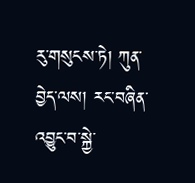རུ་གསུངས་ཏེ། ཀུན་བྱེད་ལས། རང་བཞིན་འབྱུང་བ་སྐྱེ་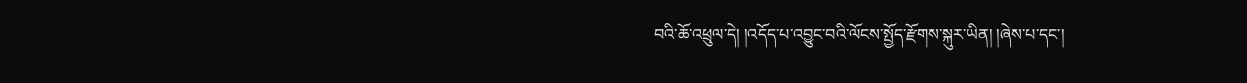བའི་ཆོ་འཕྲུལ་དེ། །འདོད་པ་འབྱུང་བའི་ལོངས་སྤྱོད་རྫོགས་སྐུར་ཡིན། །ཞེས་པ་དང་།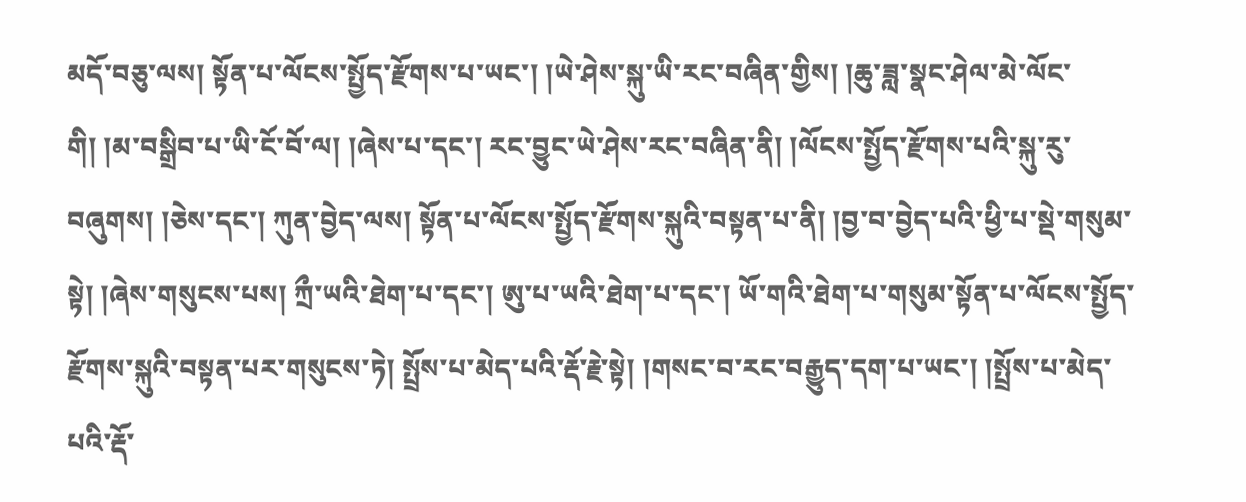མདོ་བཅུ་ལས། སྟོན་པ་ལོངས་སྤྱོད་རྫོགས་པ་ཡང་། །ཡེ་ཤེས་སྐུ་ཡི་རང་བཞིན་གྱིས། །ཆུ་ཟླ་སྣང་ཤེལ་མེ་ལོང་གི། །མ་བསྒྲིབ་པ་ཡི་ངོ་བོ་ལ། །ཞེས་པ་དང་། རང་བྱུང་ཡེ་ཤེས་རང་བཞིན་ནི། །ལོངས་སྤྱོད་རྫོགས་པའི་སྐུ་རུ་བཞུགས། །ཅེས་དང་། ཀུན་བྱེད་ལས། སྟོན་པ་ལོངས་སྤྱོད་རྫོགས་སྐུའི་བསྟན་པ་ནི། །བྱ་བ་བྱེད་པའི་ཕྱི་པ་སྡེ་གསུམ་སྟེ། །ཞེས་གསུངས་པས། ཀྲྀ་ཡའི་ཐེག་པ་དང་། ཨུ་པ་ཡའི་ཐེག་པ་དང་། ཡོ་གའི་ཐེག་པ་གསུམ་སྟོན་པ་ལོངས་སྤྱོད་རྫོགས་སྐུའི་བསྟན་པར་གསུངས་ཏེ། སྤྲོས་པ་མེད་པའི་རྡོ་རྗེ་སྟེ། །གསང་བ་རང་བརྒྱུད་དག་པ་ཡང་། །སྤྲོས་པ་མེད་པའི་རྡོ་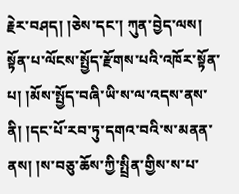རྗེར་བཤད། །ཅེས་དང་། ཀུན་བྱེད་ལས། སྟོན་པ་ལོངས་སྤྱོད་རྫོགས་པའི་འཁོར་སྟོན་པ། །མོས་སྤྱོད་བཞི་ཡི་ས་ལ་འདས་ནས་ནི། །དང་པོ་རབ་ཏུ་དགའ་བའི་ས་མནན་ནས། །ས་བཅུ་ཆོས་ཀྱི་སྤྲིན་གྱིས་ས་པ་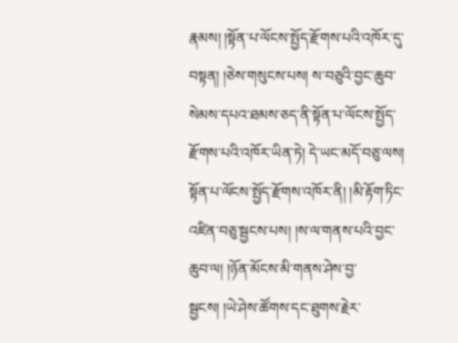རྣམས། །སྟོན་པ་ལོངས་སྤྱོད་རྫོགས་པའི་འཁོར་དུ་བསྟན། །ཅེས་གསུངས་པས། ས་བཅུའི་བྱང་ཆུབ་སེམས་དཔའ་ཐམས་ཅད་ནི་སྟོན་པ་ལོངས་སྤྱོད་རྫོགས་པའི་འཁོར་ཡིན་ཏེ། དེ་ཡང་མདོ་བཅུ་ལས། སྟོན་པ་ལོངས་སྤྱོད་རྫོགས་འཁོར་ནི། །མི་རྟོག་ཏིང་འཛིན་བཅུ་སྦྱངས་པས། །ས་ལ་གནས་པའི་བྱང་ཆུབ་ལ། །ཉོན་མོངས་མི་གནས་ཤེས་བྱ་སྦྱངས། །ཡེ་ཤེས་ཚོགས་དང་ཐུགས་རྗེར་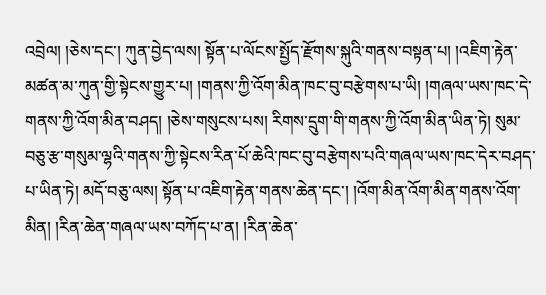འབྲེལ། །ཅེས་དང་། ཀུན་བྱེད་ལས། སྟོན་པ་ལོངས་སྤྱོད་རྫོགས་སྐུའི་གནས་བསྟན་པ། །འཇིག་རྟེན་མཚན་མ་ཀུན་གྱི་སྟེངས་གྱུར་པ། །གནས་ཀྱི་འོག་མིན་ཁང་བུ་བརྩེགས་པ་ཡི། །གཞལ་ཡས་ཁང་དེ་གནས་ཀྱི་འོག་མིན་བཤད། །ཅེས་གསུངས་པས། རིགས་དྲུག་གི་གནས་ཀྱི་འོག་མིན་ཡིན་ཏེ། སུམ་བཅུ་རྩ་གསུམ་ལྷའི་གནས་ཀྱི་སྟེངས་རིན་པོ་ཆེའི་ཁང་བུ་བརྩེགས་པའི་གཞལ་ཡས་ཁང་དེར་བཤད་པ་ཡིན་ཏེ། མདོ་བཅུ་ལས། སྟོན་པ་འཇིག་རྟེན་གནས་ཆེན་དང་། །འོག་མིན་འོག་མིན་གནས་འོག་མིན། །རིན་ཆེན་གཞལ་ཡས་བཀོད་པ་ན། །རིན་ཆེན་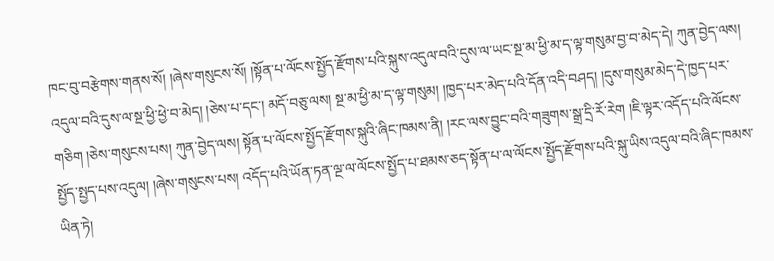ཁང་བུ་བརྩེགས་གནས་སོ། །ཞེས་གསུངས་སོ། །སྟོན་པ་ལོངས་སྤྱོད་རྫོགས་པའི་སྐུས་འདུལ་བའི་དུས་ལ་ཡང་སྔ་མ་ཕྱི་མ་ད་ལྟ་གསུམ་བྱ་བ་མེད་དེ། ཀུན་བྱེད་ལས། འདུལ་བའི་དུས་ལ་སྔ་ཕྱི་ཕྱེ་བ་མེད། །ཅེས་པ་དང་། མདོ་བཅུ་ལས། སྔ་མ་ཕྱི་མ་ད་ལྟ་གསུམ། །ཁྱད་པར་མེད་པའི་དོན་འདི་བཤད། །དུས་གསུམ་མེད་དེ་ཁྱད་པར་གཅིག །ཅེས་གསུངས་པས། ཀུན་བྱེད་ལས། སྟོན་པ་ལོངས་སྤྱོད་རྫོགས་སྐུའི་ཞིང་ཁམས་ནི། །རང་ལས་བྱུང་བའི་གཟུགས་སྒྲ་དྲི་རོ་རེག །ཇི་ལྟར་འདོད་པའི་ལོངས་སྤྱོད་སྤྱད་པས་འདུལ། །ཞེས་གསུངས་པས། འདོད་པའི་ཡོན་ཏན་ལྔ་ལ་ལོངས་སྤྱོད་པ་ཐམས་ཅད་སྟོན་པ་ལ་ལོངས་སྤྱོད་རྫོགས་པའི་སྐུ་ཡིས་འདུལ་བའི་ཞིང་ཁམས་ཡིན་ཏེ།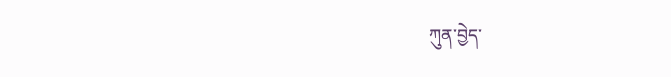ཀུན་བྱེད་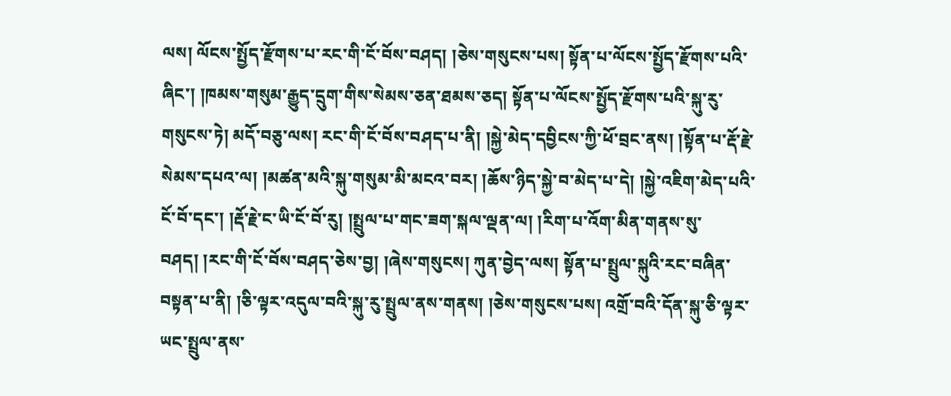ལས། ལོངས་སྤྱོད་རྫོགས་པ་རང་གི་ངོ་བོས་བཤད། །ཅེས་གསུངས་པས། སྟོན་པ་ལོངས་སྤྱོད་རྫོགས་པའི་ཞིང་། །ཁམས་གསུམ་རྒྱུད་དྲུག་གིས་སེམས་ཅན་ཐམས་ཅད། སྟོན་པ་ལོངས་སྤྱོད་རྫོགས་པའི་སྐུ་རུ་གསུངས་ཏེ། མདོ་བཅུ་ལས། རང་གི་ངོ་བོས་བཤད་པ་ནི། །སྐྱེ་མེད་དབྱིངས་ཀྱི་ཕོ་བྲང་ནས། །སྟོན་པ་རྡོ་རྗེ་སེམས་དཔའ་ལ། །མཚན་མའི་སྐུ་གསུམ་མི་མངའ་བར། །ཆོས་ཉིད་སྐྱེ་བ་མེད་པ་དེ། །སྐྱེ་འཇིག་མེད་པའི་ངོ་བོ་དང་། །རྡོ་རྗེ་ང་ཡི་ངོ་བོ་རུ། །སྤྲུལ་པ་གང་ཟག་སྐལ་ལྡན་ལ། །རིག་པ་འོག་མིན་གནས་སུ་བཤད། །རང་གི་ངོ་བོས་བཤད་ཅེས་བྱ། །ཞེས་གསུངས། ཀུན་བྱེད་ལས། སྟོན་པ་སྤྲུལ་སྐུའི་རང་བཞིན་བསྟན་པ་ནི། །ཅི་ལྟར་འདུལ་བའི་སྐུ་རུ་སྤྲུལ་ནས་གནས། །ཅེས་གསུངས་པས། འགྲོ་བའི་དོན་སྐུ་ཅི་ལྟར་ཡང་སྤྲུལ་ནས་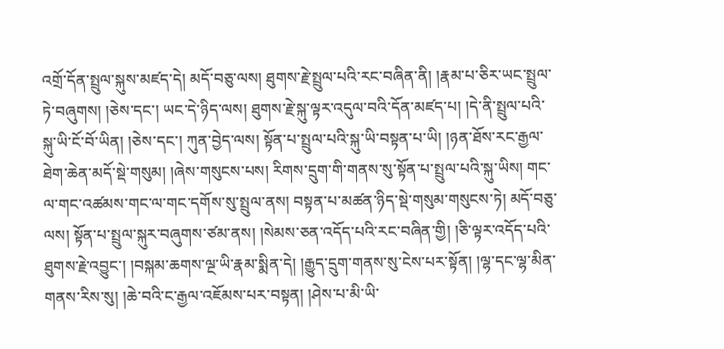འགྲོ་དོན་སྤྲུལ་སྐུས་མཛད་དེ། མདོ་བཅུ་ལས། ཐུགས་རྗེ་སྤྲུལ་པའི་རང་བཞིན་ནི། །རྣམ་པ་ཅིར་ཡང་སྤྲུལ་ཏེ་བཞུགས། །ཅེས་དང་། ཡང་དེ་ཉིད་ལས། ཐུགས་རྗེ་སྐུ་ལྟར་འདུལ་བའི་དོན་མཛད་པ། །དེ་ནི་སྤྲུལ་པའི་སྐུ་ཡི་ངོ་བོ་ཡིན། །ཅེས་དང་། ཀུན་བྱེད་ལས། སྟོན་པ་སྤྲུལ་པའི་སྐུ་ཡི་བསྟན་པ་ཡི། །ཉན་ཐོས་རང་རྒྱལ་ཐེག་ཆེན་མདོ་སྡེ་གསུམ། །ཞེས་གསུངས་པས། རིགས་དྲུག་གི་གནས་སུ་སྟོན་པ་སྤྲུལ་པའི་སྐུ་ཡིས། གང་ལ་གང་འཚམས་གང་ལ་གང་དགོས་སུ་སྤྲུལ་ནས། བསྟན་པ་མཚན་ཉིད་སྡེ་གསུམ་གསུངས་ཏེ། མདོ་བཅུ་ལས། སྟོན་པ་སྤྲུལ་སྐུར་བཞུགས་ཙམ་ནས། །སེམས་ཅན་འདོད་པའི་རང་བཞིན་གྱི། །ཅི་ལྟར་འདོད་པའི་ཐུགས་རྗེ་འབྱུང་། །བསྐམ་ཆགས་ལྔ་ཡི་རྣམ་སྨིན་དེ། །རྒྱུད་དྲུག་གནས་སུ་ངེས་པར་སྟོན། །ལྷ་དང་ལྷ་མིན་གནས་རིས་སུ། །ཆེ་བའི་ང་རྒྱལ་འཇོམས་པར་བསྟན། །ཤེས་པ་མི་ཡི་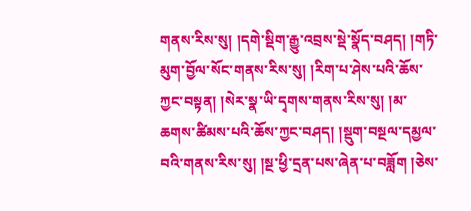གནས་རིས་སུ། །དགེ་སྡིག་རྒྱུ་འབྲས་སྡེ་སྣོད་བཤད། །གཏི་མུག་བྱོལ་སོང་གནས་རིས་སུ། །རིག་པ་ཤེས་པའི་ཆོས་ཀྱང་བསྟན། །སེར་སྣ་ཡི་དྭགས་གནས་རིས་སུ། །མ་ཆགས་ཚིམས་པའི་ཆོས་ཀྱང་བཤད། །སྡུག་བསྔལ་དམྱལ་བའི་གནས་རིས་སུ། །སྔ་ཕྱི་དྲན་པས་ཞེན་པ་བཟློག །ཅེས་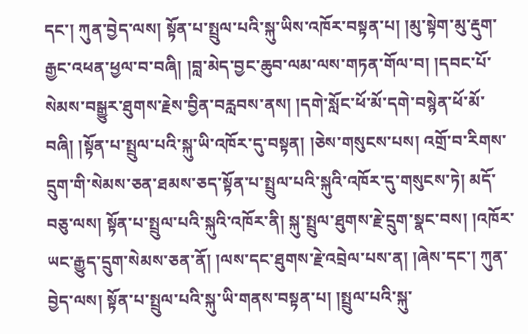དང་། ཀུན་བྱེད་ལས། སྟོན་པ་སྤྲུལ་པའི་སྐུ་ཡིས་འཁོར་བསྟན་པ། །མུ་སྟེག་མུ་རྡུག་རྒྱང་འཕན་ཕྱལ་བ་བཞི། །བླ་མེད་བྱང་ཆུབ་ལམ་ལས་གཏན་གོལ་བ། །དབང་པོ་སེམས་བསྒྱུར་ཐུགས་རྗེས་བྱིན་བརླབས་ནས། །དགེ་སློང་ཕོ་མོ་དགེ་བསྙེན་ཕོ་མོ་བཞི། །སྟོན་པ་སྤྲུལ་པའི་སྐུ་ཡི་འཁོར་དུ་བསྟན། །ཅེས་གསུངས་པས། འགྲོ་བ་རིགས་དྲུག་གི་སེམས་ཅན་ཐམས་ཅད་སྟོན་པ་སྤྲུལ་པའི་སྐུའི་འཁོར་དུ་གསུངས་ཏེ། མདོ་བཅུ་ལས། སྟོན་པ་སྤྲུལ་པའི་སྐུའི་འཁོར་ནི། སྐུ་སྤྲུལ་ཐུགས་རྗེ་དྲུག་སྣང་བས། །འཁོར་ཡང་རྒྱུད་དྲུག་སེམས་ཅན་ནོ། །ལས་དང་ཐུགས་རྗེ་འབྲེལ་པས་ན། །ཞེས་དང་། ཀུན་བྱེད་ལས། སྟོན་པ་སྤྲུལ་པའི་སྐུ་ཡི་གནས་བསྟན་པ། །སྤྲུལ་པའི་སྐུ་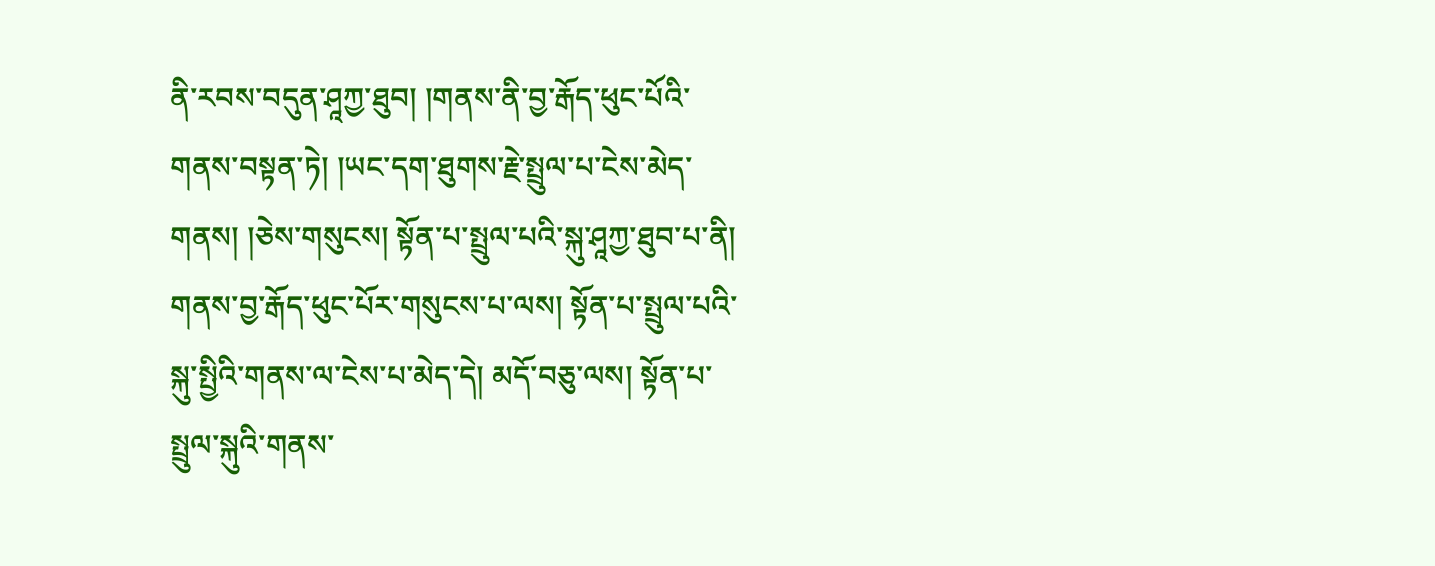ནི་རབས་བདུན་ཤཱཀྱ་ཐུབ། །གནས་ནི་བྱ་རྒོད་ཕུང་པོའི་གནས་བསྟན་ཏེ། །ཡང་དག་ཐུགས་རྗེ་སྤྲུལ་པ་ངེས་མེད་གནས། །ཅེས་གསུངས། སྟོན་པ་སྤྲུལ་པའི་སྐུ་ཤཱཀྱ་ཐུབ་པ་ནི། གནས་བྱ་རྒོད་ཕུང་པོར་གསུངས་པ་ལས། སྟོན་པ་སྤྲུལ་པའི་སྐུ་སྤྱིའི་གནས་ལ་ངེས་པ་མེད་དེ། མདོ་བཅུ་ལས། སྟོན་པ་སྤྲུལ་སྐུའི་གནས་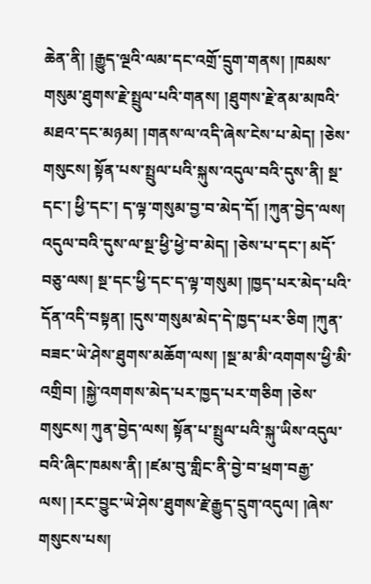ཆེན་ནི། །རྒྱུད་ལྔའི་ལམ་དང་འགྲོ་དྲུག་གནས། །ཁམས་གསུམ་ཐུགས་རྗེ་སྤྲུལ་པའི་གནས། །ཐུགས་རྗེ་ནམ་མཁའི་མཐའ་དང་མཉམ། །གནས་ལ་འདི་ཞེས་ངེས་པ་མེད། །ཅེས་གསུངས། སྟོན་པས་སྤྲུལ་པའི་སྐུས་འདུལ་བའི་དུས་ནི། སྔ་དང་། ཕྱི་དང་། ད་ལྟ་གསུམ་བྱ་བ་མེད་དོ། །ཀུན་བྱེད་ལས། འདུལ་བའི་དུས་ལ་སྔ་ཕྱི་ཕྱེ་བ་མེད། །ཅེས་པ་དང་། མདོ་བཅུ་ལས། སྔ་དང་ཕྱི་དང་ད་ལྟ་གསུམ། །ཁྱད་པར་མེད་པའི་དོན་འདི་བསྟན། །དུས་གསུམ་མེད་དེ་ཁྱད་པར་ཅིག །ཀུན་བཟང་ཡེ་ཤེས་ཐུགས་མཆོག་ལས། །སྔ་མ་མི་འགགས་ཕྱི་མི་འགྲིབ། །སྐྱེ་འགགས་མེད་པར་ཁྱད་པར་གཅིག །ཅེས་གསུངས། ཀུན་བྱེད་ལས། སྟོན་པ་སྤྲུལ་པའི་སྐུ་ཡིས་འདུལ་བའི་ཞིང་ཁམས་ནི། །ཛམ་བུ་གླིང་ནི་བྱེ་བ་ཕྲག་བརྒྱ་ལས། །རང་བྱུང་ཡེ་ཤེས་ཐུགས་རྗེ་རྒྱུད་དྲུག་འདུལ། །ཞེས་གསུངས་པས།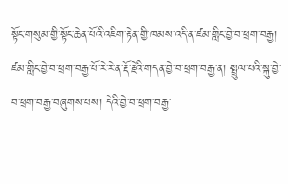སྟོང་གསུམ་གྱི་སྟོང་ཆེན་པོའི་འཇིག་རྟེན་གྱི་ཁམས་འདི་ན་ཛམ་གླིང་བྱེ་བ་ཕྲག་བརྒྱ། ཛམ་གླིང་བྱེ་བ་ཕྲག་བརྒྱ་པོ་རེ་རེ་ན་རྡོ་རྗེའི་གདན་བྱེ་བ་ཕྲག་བརྒྱ་ན། སྤྲུལ་པའི་སྐུ་བྱེ་བ་ཕྲག་བརྒྱ་བཞུགས་པས། དེའི་བྱེ་བ་ཕྲག་བརྒྱ་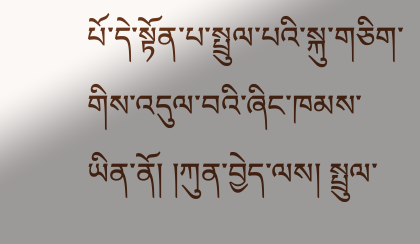པོ་དེ་སྟོན་པ་སྤྲུལ་པའི་སྐུ་གཅིག་གིས་འདུལ་བའི་ཞིང་ཁམས་ཡིན་ནོ། །ཀུན་བྱེད་ལས། སྤྲུལ་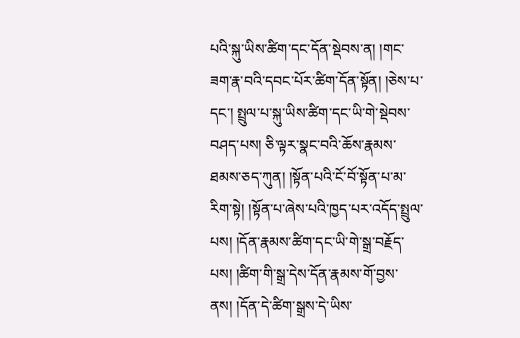པའི་སྐུ་ཡིས་ཚིག་དང་དོན་སྡེབས་ན། །གང་ཟག་རྣ་བའི་དབང་པོར་ཚིག་དོན་སྟོན། །ཅེས་པ་དང་། སྤྲུལ་པ་སྐུ་ཡིས་ཚིག་དང་ཡི་གེ་སྡེབས་བཤད་པས། ཅི་ལྟར་སྣང་བའི་ཆོས་རྣམས་ཐམས་ཅད་ཀུན། །སྟོན་པའི་ངོ་བོ་སྟོན་པ་མ་རིག་སྟེ། །སྟོན་པ་ཞེས་པའི་ཁྱད་པར་འདོད་སྤྲུལ་པས། །དོན་རྣམས་ཚིག་དང་ཡི་གེ་སྒྲ་བརྗོད་པས། །ཚིག་གི་སྒྲ་དེས་དོན་རྣམས་གོ་བྱས་ནས། །དོན་དེ་ཚིག་སྒྲས་དེ་ཡིས་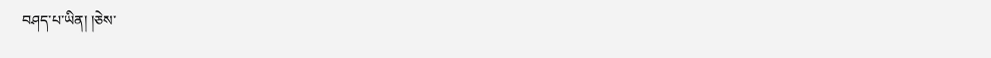བཤད་པ་ཡིན། །ཅེས་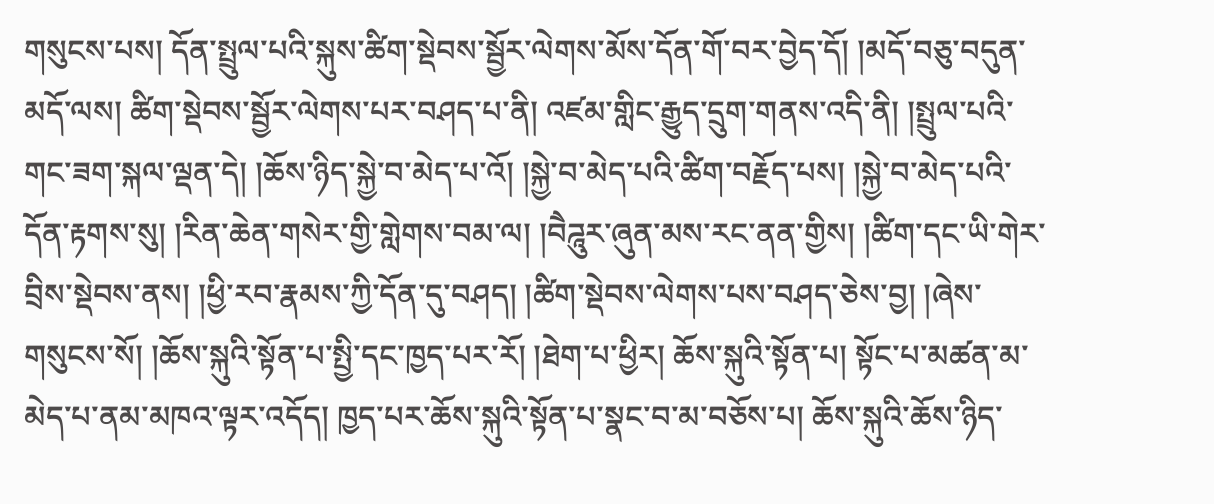གསུངས་པས། དོན་སྤྲུལ་པའི་སྐུས་ཚིག་སྡེབས་སྦྱོར་ལེགས་མོས་དོན་གོ་བར་བྱེད་དོ། །མདོ་བཅུ་བདུན་མདོ་ལས། ཚིག་སྡེབས་སྦྱོར་ལེགས་པར་བཤད་པ་ནི། འཛམ་གླིང་རྒྱུད་དྲུག་གནས་འདི་ནི། །སྤྲུལ་པའི་གང་ཟག་སྐལ་ལྡན་དེ། །ཆོས་ཉིད་སྐྱེ་བ་མེད་པ་འོ། །སྐྱེ་བ་མེད་པའི་ཚིག་བརྗོད་པས། །སྐྱེ་བ་མེད་པའི་དོན་རྟགས་སུ། །རིན་ཆེན་གསེར་གྱི་གླེགས་བམ་ལ། །བཻཌཱུར་ཞུན་མས་རང་ནན་གྱིས། །ཚིག་དང་ཡི་གེར་བྲིས་སྡེབས་ནས། །ཕྱི་རབ་རྣམས་ཀྱི་དོན་དུ་བཤད། །ཚིག་སྡེབས་ལེགས་པས་བཤད་ཅེས་བྱ། །ཞེས་གསུངས་སོ། །ཆོས་སྐུའི་སྟོན་པ་སྤྱི་དང་ཁྱད་པར་རོ། །ཐེག་པ་ཕྱིར། ཆོས་སྐུའི་སྟོན་པ། སྟོང་པ་མཚན་མ་མེད་པ་ནམ་མཁའ་ལྟར་འདོད། ཁྱད་པར་ཆོས་སྐུའི་སྟོན་པ་སྣང་བ་མ་བཅོས་པ། ཆོས་སྐུའི་ཆོས་ཉིད་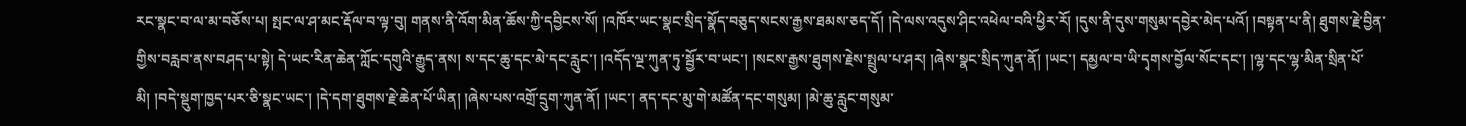རང་སྣང་བ་ལ་མ་བཅོས་པ། སྤང་ལ་ཤ་མང་རྡོལ་བ་ལྟ་བུ། གནས་ནི་འོག་མིན་ཆོས་ཀྱི་དབྱིངས་སོ། །འཁོར་ཡང་སྣང་སྲིད་སྣོད་བཅུད་སངས་རྒྱས་ཐམས་ཅད་དོ། །དེ་ལས་འདུས་ཤིང་འཕེལ་བའི་ཕྱིར་རོ། །དུས་ནི་དུས་གསུམ་དབྱེར་མེད་པའོ། །བསྟན་པ་ནི། ཐུགས་རྗེ་བྱིན་གྱིས་བརླབ་ནས་བཤད་པ་སྟེ། དེ་ཡང་རིན་ཆེན་ཀློང་དགུའི་རྒྱུད་ནས། ས་དང་ཆུ་དང་མེ་དང་རླུང་། །འདོད་ལྔ་ཀུན་ཏུ་སྦྱོར་བ་ཡང་། །སངས་རྒྱས་ཐུགས་རྗེས་སྤྲུལ་པ་ཤར། །ཞེས་སྣང་སྲིད་ཀུན་ནོ། །ཡང་། དམྱལ་བ་ཡི་དྭགས་བྱོལ་སོང་དང་། །ལྷ་དང་ལྷ་མིན་སྲིན་པོ་མི། །བདེ་སྡུག་ཁྱད་པར་ཅི་སྣང་ཡང་། །དེ་དག་ཐུགས་རྗེ་ཆེན་པོ་ཡིན། །ཞེས་པས་འགྲོ་དྲུག་ཀུན་ནོ། །ཡང་། ནད་དང་མུ་གེ་མཚོན་དང་གསུམ། །མེ་ཆུ་རླུང་གསུམ་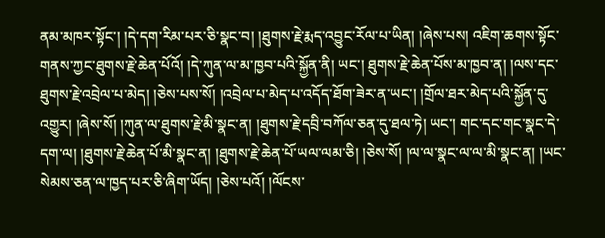ནམ་མཁར་སྟོང་། །དེ་དག་རིམ་པར་ཅི་སྣང་བ། །ཐུགས་རྗེ་རྨད་འབྱུང་རོལ་པ་ཡིན། །ཞེས་པས། འཇིག་ཆགས་སྟོང་གནས་ཀྱང་ཐུགས་རྗེ་ཆེན་པོའོ། །དེ་ཀུན་ལ་མ་ཁྱབ་པའི་སྐྱོན་ནི། ཡང་། ཐུགས་རྗེ་ཆེན་པོས་མ་ཁྱབ་ན། །ལས་དང་ཐུགས་རྗེ་འབྲེལ་པ་མེད། །ཅེས་པས་སོ། །འབྲེལ་པ་མེད་པ་འདོད་ཐོག་ཟེར་ན་ཡང་། །གྲོལ་ཐར་མེད་པའི་སྐྱོན་དུ་འགྱུར། །ཞེས་སོ། །ཀུན་ལ་ཐུགས་རྗེ་མི་སྣང་ན། །ཐུགས་རྗེ་དབྲི་བཀོལ་ཅན་དུ་ཐལ་ཏེ། ཡང་། གང་དང་གང་སྣང་དེ་དག་ལ། །ཐུགས་རྗེ་ཆེན་པོ་མི་སྣང་ན། །ཐུགས་རྗེ་ཆེན་པོ་ཡལ་ལམ་ཅི། །ཅེས་སོ། །ལ་ལ་སྣང་ལ་ལ་མི་སྣང་ན། །ཡང་སེམས་ཅན་ལ་ཁྱད་པར་ཅི་ཞིག་ཡོད། །ཅེས་པའོ། །ལོངས་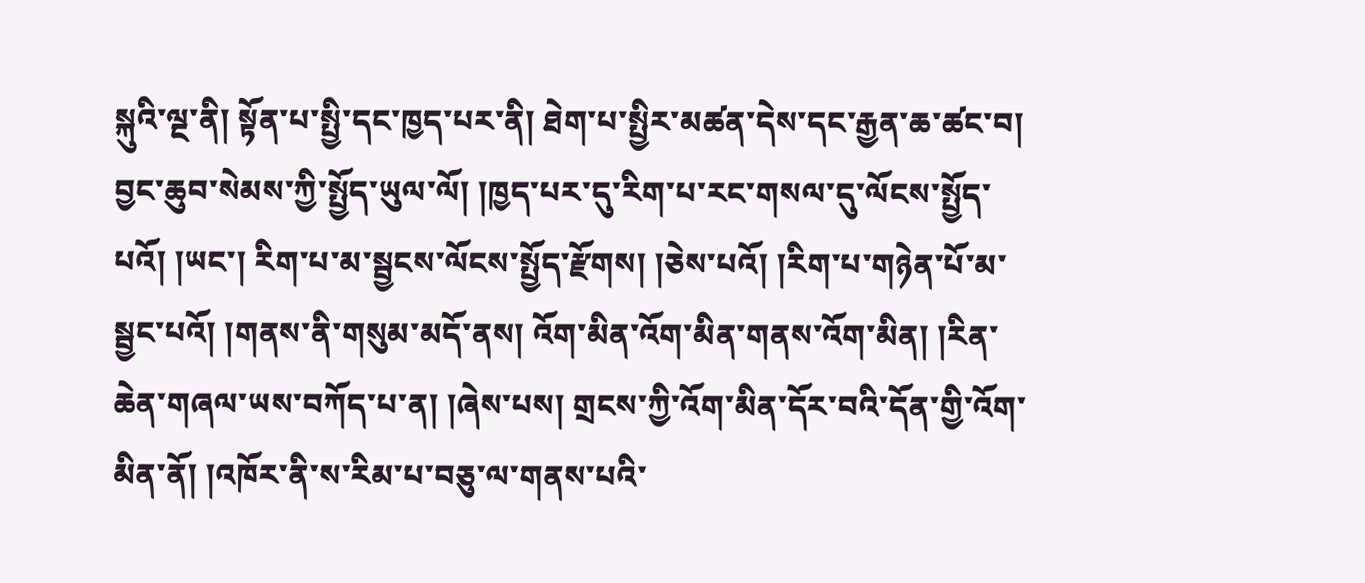སྐུའི་ལྔ་ནི། སྟོན་པ་སྤྱི་དང་ཁྱད་པར་ནི། ཐེག་པ་སྤྱིར་མཚན་དེས་དང་རྒྱན་ཆ་ཚང་བ། བྱང་ཆུབ་སེམས་ཀྱི་སྤྱོད་ཡུལ་ལོ། །ཁྱད་པར་དུ་རིག་པ་རང་གསལ་དུ་ལོངས་སྤྱོད་པའོ། །ཡང་། རིག་པ་མ་སྦྱངས་ལོངས་སྤྱོད་རྫོགས། །ཅེས་པའོ། །རིག་པ་གཉེན་པོ་མ་སྦྱང་པའོ། །གནས་ནི་གསུམ་མདོ་ནས། འོག་མིན་འོག་མིན་གནས་འོག་མིན། །རིན་ཆེན་གཞལ་ཡས་བཀོད་པ་ན། །ཞེས་པས། གྲངས་ཀྱི་འོག་མིན་དོར་བའི་དོན་གྱི་འོག་མིན་ནོ། །འཁོར་ནི་ས་རིམ་པ་བཅུ་ལ་གནས་པའི་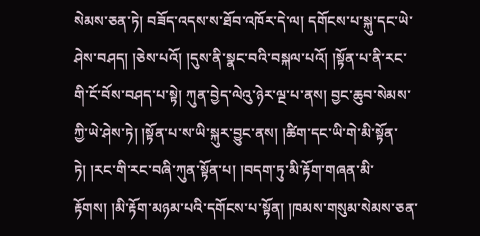སེམས་ཅན་ཏེ། བཟོད་འདས་ས་ཐོབ་འཁོར་དེ་ལ། དགོངས་པ་སྐུ་དང་ཡེ་ཤེས་བཤད། །ཅེས་པའོ། །དུས་ནི་སྣང་བའི་བསྐལ་པའོ། །སྟོན་པ་ནི་རང་གི་ངོ་བོས་བཤད་པ་སྟེ། ཀུན་བྱེད་ལེའུ་ཉེར་ལྔ་པ་ནས། བྱང་ཆུབ་སེམས་ཀྱི་ཡེ་ཤེས་ཏེ། །སྟོན་པ་ས་ཡི་སྐུར་བྱུང་ནས། །ཚིག་དང་ཡི་གེ་མི་སྟོན་ཏེ། །རང་གི་རང་བཞི་ཀུན་སྟོན་པ། །བདག་ཏུ་མི་རྟོག་གཞན་མི་རྟོགས། །མི་རྟོག་མཉམ་པའི་དགོངས་པ་སྟོན། །ཁམས་གསུམ་སེམས་ཅན་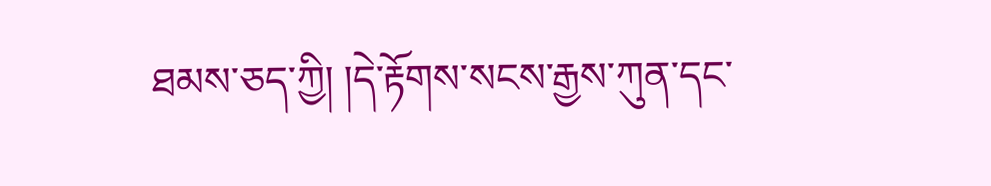ཐམས་ཅད་ཀྱི། །དེ་རྟོགས་སངས་རྒྱས་ཀུན་དང་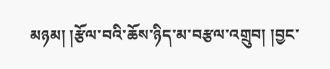མཉམ། །རྩོལ་བའི་ཆོས་ཉིད་མ་བརྩལ་འགྲུབ། །བྱང་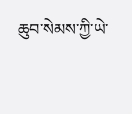ཆུབ་སེམས་ཀྱི་ཡེ་